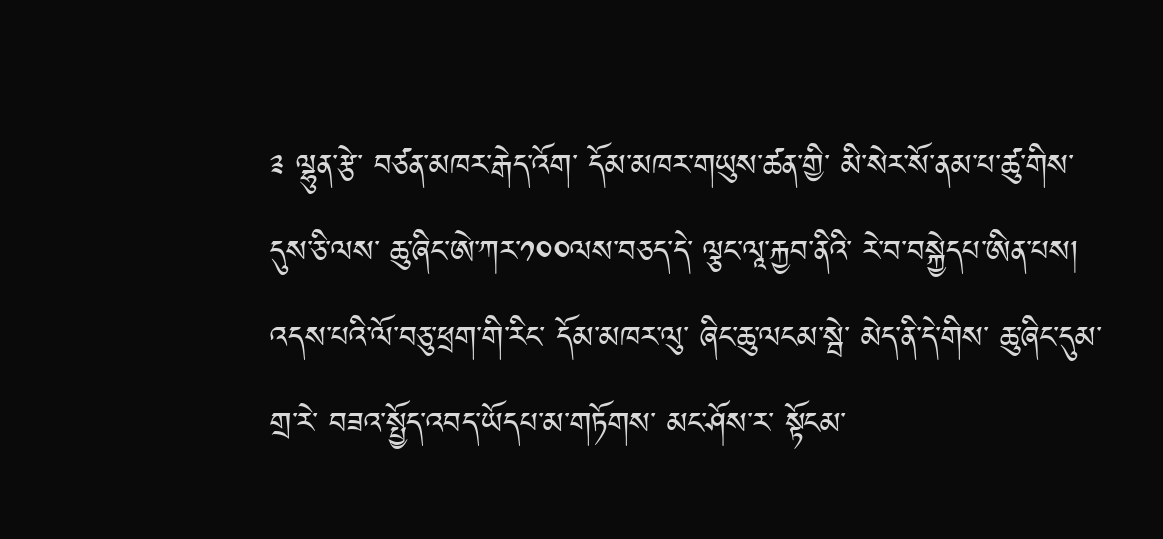༉ ལྷུན་རྩེ་ བཙན་མཁར་རྒེད་འོག་ དོམ་མཁར་གཡུས་ཚན་གྱི་ མི་སེར་སོ་ནམ་པ་ཚུ་གིས་ དུས་ཅི་ལས་ ཆུ་ཞིང་ཨེ་ཀར་༡༠༠ལས་བཅད་དེ་ ལྕང་ལཱ་རྐྱབ་ནིའི་ རེ་བ་བསྐྱེདཔ་ཨིན་པས།
འདས་པའི་ལོ་བཅུ་ཕྲག་གི་རིང་ དོམ་མཁར་ལུ་ ཞིང་ཆུ་ལངམ་སྦེ་ མེད་ནི་དེ་གིས་ ཆུ་ཞིང་དུམ་གྲ་རེ་ བཟའ་སྤྱོད་འབད་ཡོདཔ་མ་གཏོགས་ མང་ཤོས་ར་ སྟོངམ་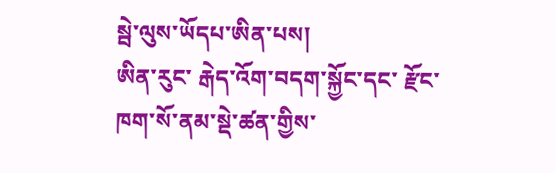སྦེ་ལུས་ཡོདཔ་ཨིན་པས།
ཨིན་རུང་ རྒེད་འོག་བདག་སྐྱོང་དང་ རྫོང་ཁག་སོ་ནམ་སྡེ་ཚན་གྱིས་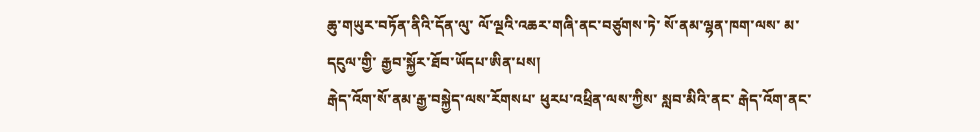ཆུ་གཡུར་བཏོན་ནིའི་དོན་ལུ་ ལོ་ལྔའི་འཆར་གཞི་ནང་བཙུགས་ཏེ་ སོ་ནམ་ལྷན་ཁག་ལས་ མ་དངུལ་གྱི་ རྒྱབ་སྐྱོར་ཐོབ་ཡོདཔ་ཨིན་པས།
རྒེད་འོག་སོ་ནམ་རྒྱ་བསྐྱེད་ལས་རོགསཔ་ ཕུརཔ་འཕྲིན་ལས་ཀྱིས་ སླབ་མིའི་ནང་ རྒེད་འོག་ནང་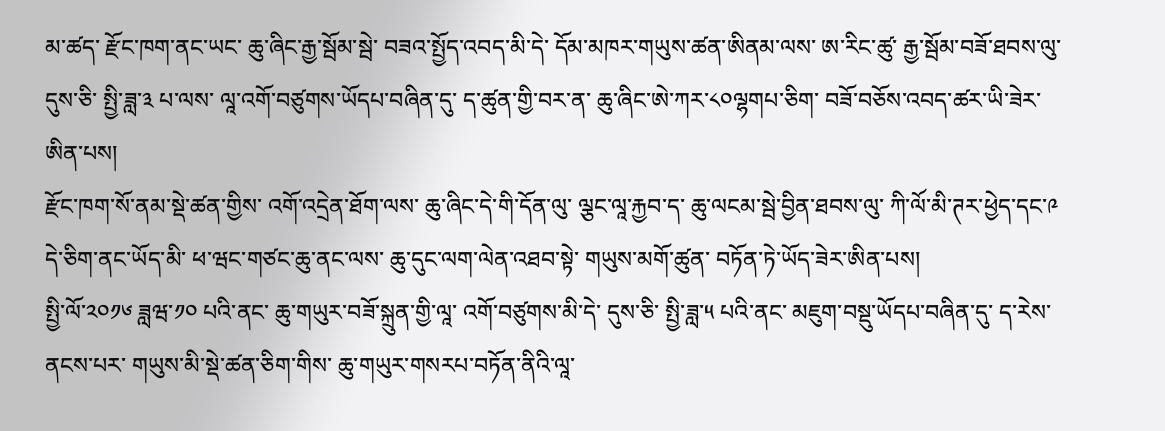མ་ཚད་ རྫོང་ཁག་ནང་ཡང་ ཆུ་ཞིང་རྒྱ་སྦོམ་སྦེ་ བཟའ་སྤྱོད་འབད་མི་དེ་ དོམ་མཁར་གཡུས་ཚན་ཨིནམ་ལས་ ཨ་རིང་ཚུ་ རྒྱ་སྦོམ་བཟོ་ཐབས་ལུ་ དུས་ཅི་ སྤྱི་ཟླ་༣ པ་ལས་ ལཱ་འགོ་བཙུགས་ཡོདཔ་བཞིན་དུ་ ད་ཚུན་གྱི་བར་ན་ ཆུ་ཞིང་ཨེ་ཀར་༨༠ལྷགཔ་ཅིག་ བཟོ་བཅོས་འབད་ཚར་ཡི་ཟེར་ཨིན་པས།
རྫོང་ཁག་སོ་ནམ་སྡེ་ཚན་གྱིས་ འགོ་འདྲེན་ཐོག་ལས་ ཆུ་ཞིང་དེ་གི་དོན་ལུ་ ལྕང་ལཱ་རྐྱབ་ད་ ཆུ་ལངམ་སྦེ་བྱིན་ཐབས་ལུ་ ཀི་ལོ་མི་ཊར་ཕྱེད་དང་༩ དེ་ཅིག་ནང་ཡོད་མི་ ཕ་ཝང་གཙང་ཆུ་ནང་ལས་ ཆུ་དུང་ལག་ལེན་འཐབ་སྟེ་ གཡུས་མགོ་ཚུན་ བཏོན་ཏེ་ཡོད་ཟེར་ཨིན་པས།
སྤྱི་ལོ་༢༠༡༦ ཟླཝ་༡༠ པའི་ནང་ ཆུ་གཡུར་བཟོ་སྐྲུན་གྱི་ལཱ་ འགོ་བཙུགས་མི་དེ་ དུས་ཅི་ སྤྱི་ཟླ་༥ པའི་ནང་ མཇུག་བསྡུ་ཡོདཔ་བཞིན་དུ་ ད་རེས་ནངས་པར་ གཡུས་མི་སྡེ་ཚན་ཅིག་གིས་ ཆུ་གཡུར་གསརཔ་བཏོན་ནིའི་ལཱ་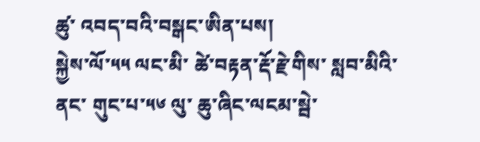ཚུ་ འབད་བའི་བསྒང་ཨིན་པས།
སྐྱེས་ལོ་༥༥ ལང་མི་ ཚེ་བརྟན་རྡོ་རྗེ་གིས་ སླབ་མིའི་ནང་ གུང་པ་༥༦ ལུ་ ཆུ་ཞིང་ལངམ་སྦེ་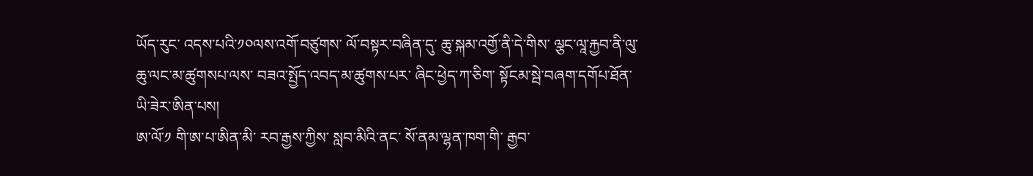ཡོད་རུང་ འདས་པའི་༡༠ལས་འགོ་བཙུགས་ ལོ་བསྟར་བཞིན་དུ་ ཆུ་སྐམ་འགྱོ་ནི་དེ་གིས་ ལྕང་ལཱ་རྐྱབ་ནི་ལུ་ ཆུ་ལང་མ་ཚུགསཔ་ལས་ བཟའ་སྤྱོད་འབད་མ་ཚུགས་པར་ ཞིང་ཕྱེད་ཀ་ཅིག་ སྟོངམ་སྦེ་བཞག་དགོཔ་ཐོན་ཡི་ཟེར་ཨིན་པས།
ཨ་ལོ་༡ གི་ཨ་པ་ཨིན་མི་ རབ་རྒྱས་ཀྱིས་ སླབ་མིའི་ནང་ སོ་ནམ་ལྷན་ཁག་གི་ རྒྱབ་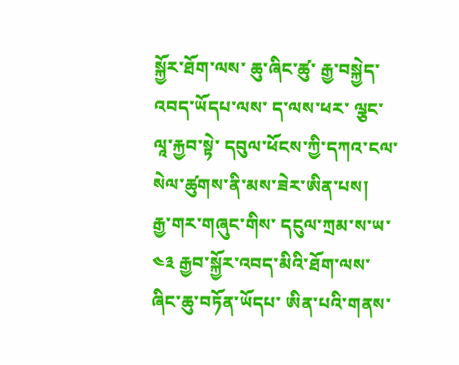སྐྱོར་ཐོག་ལས་ ཆུ་ཞིང་ཚུ་ རྒྱ་བསྐྱེད་འབད་ཡོདཔ་ལས་ ད་ལས་ཕར་ ལྕང་ལཱ་རྐྱབ་སྟེ་ དབུལ་ཕོངས་ཀྱི་དཀའ་ངལ་ སེལ་ཚུགས་ནི་མས་ཟེར་ཨིན་པས།
རྒྱ་གར་གཞུང་གིས་ དངུལ་ཀྲམ་ས་ཡ་༤༣ རྒྱབ་སྐྱོར་འབད་མིའི་ཐོག་ལས་ ཞིང་ཆུ་བཏོན་ཡོདཔ་ ཨིན་པའི་གནས་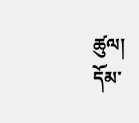ཚུལ།
དོམ་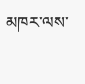མཁར་ལས་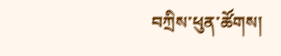བཀྲིས་ཕུན་ཚོགས།